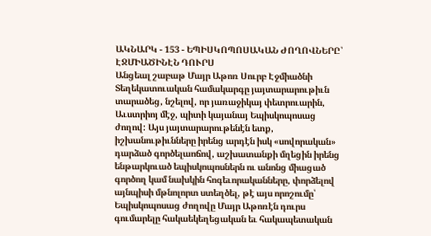ԱԿՆԱՐԿ - 153 - ԵՊԻՍԿՈՊՈՍԱԿԱՆ ԺՈՂՈՎՆԵՐԸ՝ ԷՋՄԻԱԾԻՆԷՆ ԴՈՒՐՍ
Անցեալ շաբաթ Մայր Աթոռ Սուրբ Էջմիածնի Տեղեկատուական համակարգը յայտարարութիւն տարածեց, նշելով, որ յառաջիկայ փետրուարին, Աւստրիոյ մէջ, պիտի կայանայ Եպիսկոպոսաց ժողով: Այս յայտարարութենէն ետք, իշխանութիւնները իրենց արդէն իսկ «սովորական» դարձած գործելաոճով, աշխատանքի մղեցին իրենց ենթարկուած եպիսկոպոսներն ու անոնց միացած գործող կամ նախկին հոգեւորականները, փորձելով այնպիսի մթնոլորտ ստեղծել, թէ այս որոշումը՝ Եպիսկոպոսաց ժողովը Մայր Աթոռէն դուրս գումարելը հակաեկեղեցական եւ հակապետական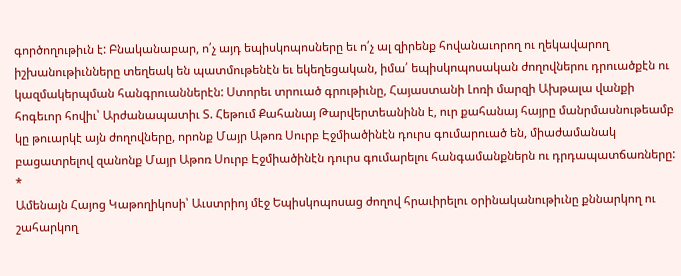գործողութիւն է: Բնականաբար, ո՛չ այդ եպիսկոպոսները եւ ո՛չ ալ զիրենք հովանաւորող ու ղեկավարող իշխանութիւնները տեղեակ են պատմութենէն եւ եկեղեցական, իմա՛ եպիսկոպոսական ժողովներու դրուածքէն ու կազմակերպման հանգրուաններէն: Ստորեւ տրուած գրութիւնը, Հայաստանի Լոռի մարզի Ախթալա վանքի հոգեւոր հովիւ՝ Արժանապատիւ Տ. Հեթում Քահանայ Թարվերտեանինն է, ուր քահանայ հայրը մանրմասնութեամբ կը թուարկէ այն ժողովները, որոնք Մայր Աթոռ Սուրբ Էջմիածինէն դուրս գումարուած են, միաժամանակ բացատրելով զանոնք Մայր Աթոռ Սուրբ Էջմիածինէն դուրս գումարելու հանգամանքներն ու դրդապատճառները:
*
Ամենայն Հայոց Կաթողիկոսի՝ Աւստրիոյ մէջ Եպիսկոպոսաց ժողով հրաւիրելու օրինականութիւնը քննարկող ու շահարկող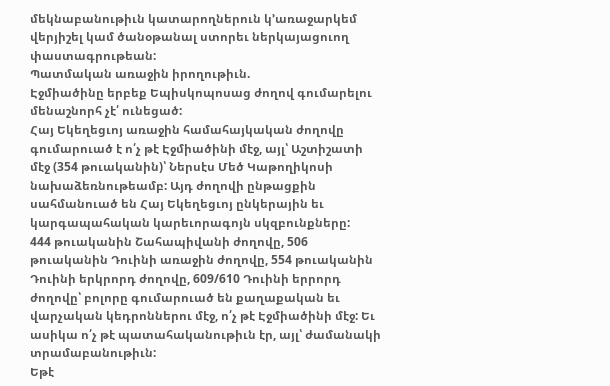մեկնաբանութիւն կատարողներուն կ՚առաջարկեմ վերյիշել կամ ծանօթանալ ստորեւ ներկայացուող փաստագրութեան:
Պատմական առաջին իրողութիւն.
Էջմիածինը երբեք Եպիսկոպոսաց ժողով գումարելու մենաշնորհ չէ՛ ունեցած:
Հայ Եկեղեցւոյ առաջին համահայկական ժողովը գումարուած է ո՛չ թէ Էջմիածինի մէջ, այլ՝ Աշտիշատի մէջ (354 թուականին)՝ Ներսէս Մեծ Կաթողիկոսի նախաձեռնութեամբ: Այդ ժողովի ընթացքին սահմանուած են Հայ Եկեղեցւոյ ընկերային եւ կարգապահական կարեւորագոյն սկզբունքները:
444 թուականին Շահապիվանի ժողովը, 506 թուականին Դուինի առաջին ժողովը, 554 թուականին Դուինի երկրորդ ժողովը, 609/610 Դուինի երրորդ ժողովը՝ բոլորը գումարուած են քաղաքական եւ վարչական կեդրոններու մէջ, ո՛չ թէ Էջմիածինի մէջ: Եւ ասիկա ո՛չ թէ պատահականութիւն էր, այլ՝ ժամանակի տրամաբանութիւն:
Եթէ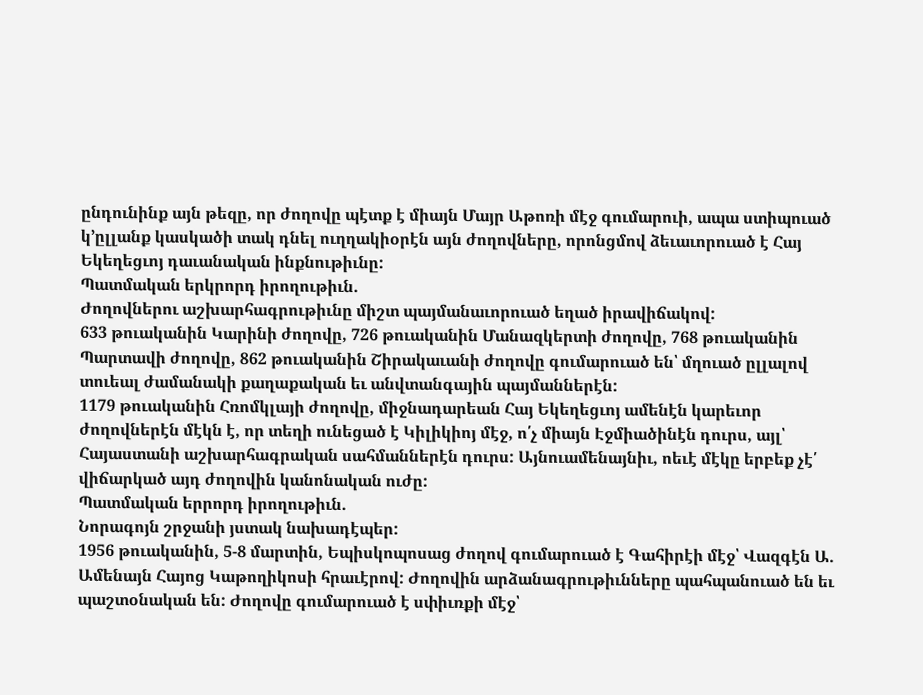ընդունինք այն թեզը, որ ժողովը պէտք է միայն Մայր Աթոռի մէջ գումարուի, ապա ստիպուած կ՚ըլլանք կասկածի տակ դնել ուղղակիօրէն այն ժողովները, որոնցմով ձեւաւորուած է Հայ Եկեղեցւոյ դաւանական ինքնութիւնը:
Պատմական երկրորդ իրողութիւն.
Ժողովներու աշխարհագրութիւնը միշտ պայմանաւորուած եղած իրավիճակով:
633 թուականին Կարինի ժողովը, 726 թուականին Մանազկերտի ժողովը, 768 թուականին Պարտավի ժողովը, 862 թուականին Շիրակաւանի ժողովը գումարուած են՝ մղուած ըլլալով տուեալ ժամանակի քաղաքական եւ անվտանգային պայմաններէն:
1179 թուականին Հռոմկլայի ժողովը, միջնադարեան Հայ Եկեղեցւոյ ամենէն կարեւոր ժողովներէն մէկն է, որ տեղի ունեցած է Կիլիկիոյ մէջ, ո՛չ միայն Էջմիածինէն դուրս, այլ՝ Հայաստանի աշխարհագրական սահմաններէն դուրս: Այնուամենայնիւ, ոեւէ մէկը երբեք չէ՛ վիճարկած այդ ժողովին կանոնական ուժը:
Պատմական երրորդ իրողութիւն.
Նորագոյն շրջանի յստակ նախադէպեր:
1956 թուականին, 5-8 մարտին, Եպիսկոպոսաց ժողով գումարուած է Գահիրէի մէջ՝ Վազգէն Ա. Ամենայն Հայոց Կաթողիկոսի հրաւէրով: Ժողովին արձանագրութիւնները պահպանուած են եւ պաշտօնական են: Ժողովը գումարուած է սփիւռքի մէջ՝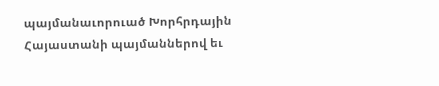պայմանաւորուած Խորհրդային Հայաստանի պայմաններով եւ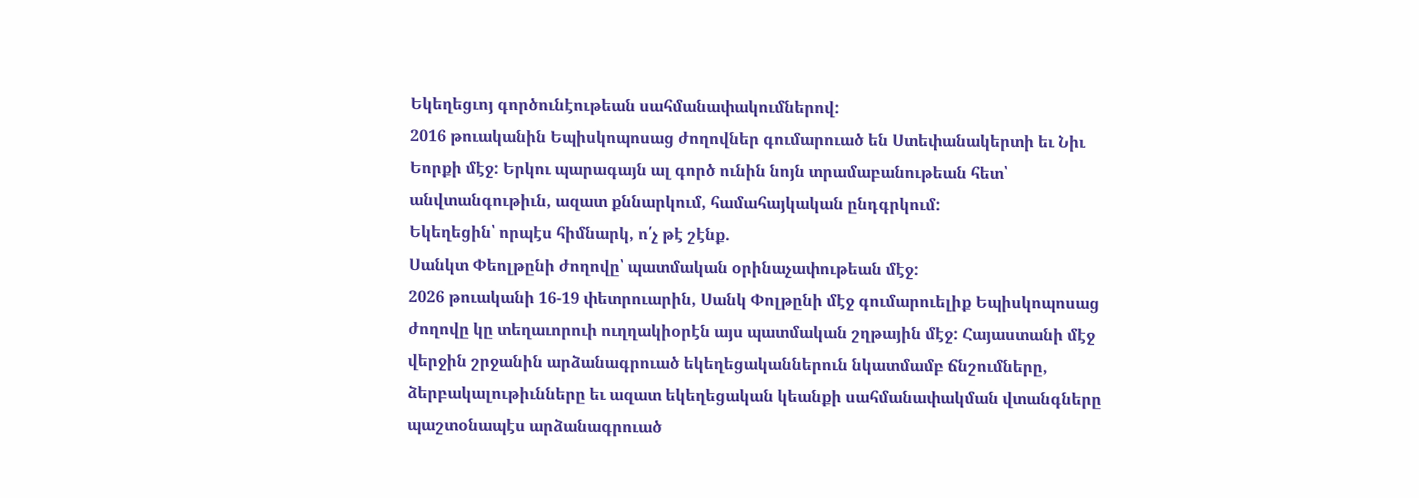Եկեղեցւոյ գործունէութեան սահմանափակումներով:
2016 թուականին Եպիսկոպոսաց ժողովներ գումարուած են Ստեփանակերտի եւ Նիւ Եորքի մէջ: Երկու պարագայն ալ գործ ունին նոյն տրամաբանութեան հետ՝ անվտանգութիւն, ազատ քննարկում, համահայկական ընդգրկում:
Եկեղեցին՝ որպէս հիմնարկ, ո՛չ թէ շէնք.
Սանկտ Փեոլթընի ժողովը՝ պատմական օրինաչափութեան մէջ:
2026 թուականի 16-19 փետրուարին, Սանկ Փոլթընի մէջ գումարուելիք Եպիսկոպոսաց ժողովը կը տեղաւորուի ուղղակիօրէն այս պատմական շղթային մէջ: Հայաստանի մէջ վերջին շրջանին արձանագրուած եկեղեցականներուն նկատմամբ ճնշումները, ձերբակալութիւնները եւ ազատ եկեղեցական կեանքի սահմանափակման վտանգները պաշտօնապէս արձանագրուած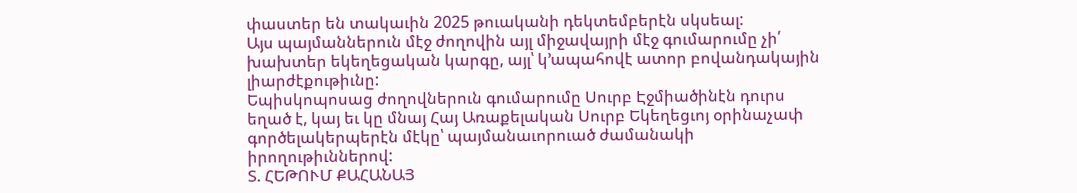փաստեր են տակաւին 2025 թուականի դեկտեմբերէն սկսեալ:
Այս պայմաններուն մէջ ժողովին այլ միջավայրի մէջ գումարումը չի՛ խախտեր եկեղեցական կարգը, այլ՝ կ՚ապահովէ ատոր բովանդակային լիարժէքութիւնը:
Եպիսկոպոսաց ժողովներուն գումարումը Սուրբ Էջմիածինէն դուրս եղած է, կայ եւ կը մնայ Հայ Առաքելական Սուրբ Եկեղեցւոյ օրինաչափ գործելակերպերէն մէկը՝ պայմանաւորուած ժամանակի իրողութիւններով:
Տ. ՀԵԹՈՒՄ ՔԱՀԱՆԱՅ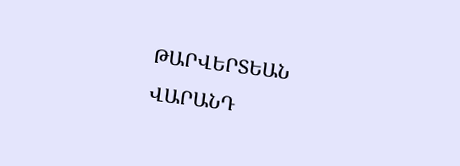ԹԱՐՎԵՐՏԵԱՆ
ՎԱՐԱՆԴ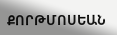ՔՈՐԹՄՈՍԵԱՆ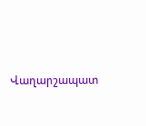Վաղարշապատ